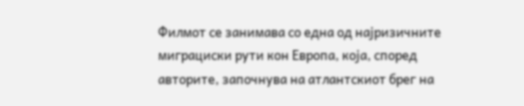Филмот се занимава со една од најризичните миграциски рути кон Европа, која, според авторите, започнува на атлантскиот брег на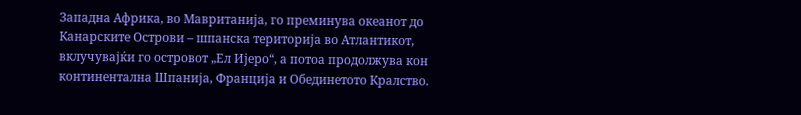Западна Африка, во Мавританија, го преминува океанот до Канарските Острови – шпанска територија во Атлантикот, вклучувајќи го островот „Ел Ијеро“, а потоа продолжува кон континентална Шпанија, Франција и Обединетото Кралство.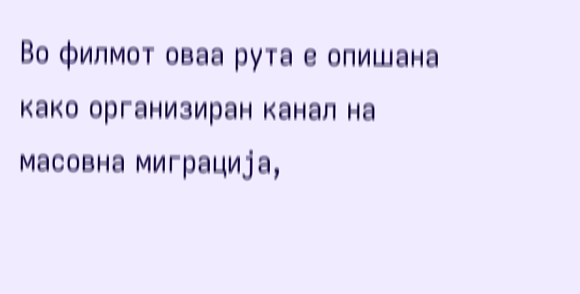Во филмот оваа рута е опишана како организиран канал на масовна миграција,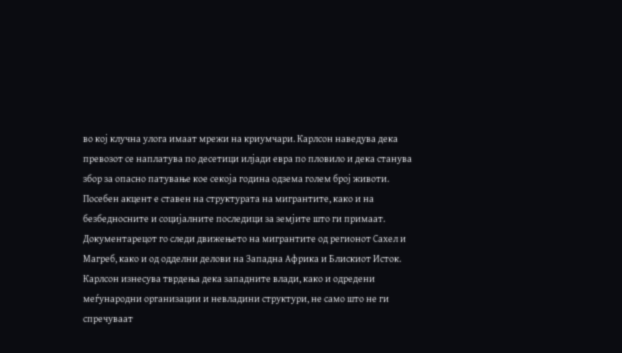во кој клучна улога имаат мрежи на криумчари. Карлсон наведува дека превозот се наплатува по десетици илјади евра по пловило и дека станува збор за опасно патување кое секоја година одзема голем број животи. Посебен акцент е ставен на структурата на мигрантите, како и на безбедносните и социјалните последици за земјите што ги примаат.
Документарецот го следи движењето на мигрантите од регионот Сахел и Магреб, како и од одделни делови на Западна Африка и Блискиот Исток. Карлсон изнесува тврдења дека западните влади, како и одредени меѓународни организации и невладини структури, не само што не ги спречуваат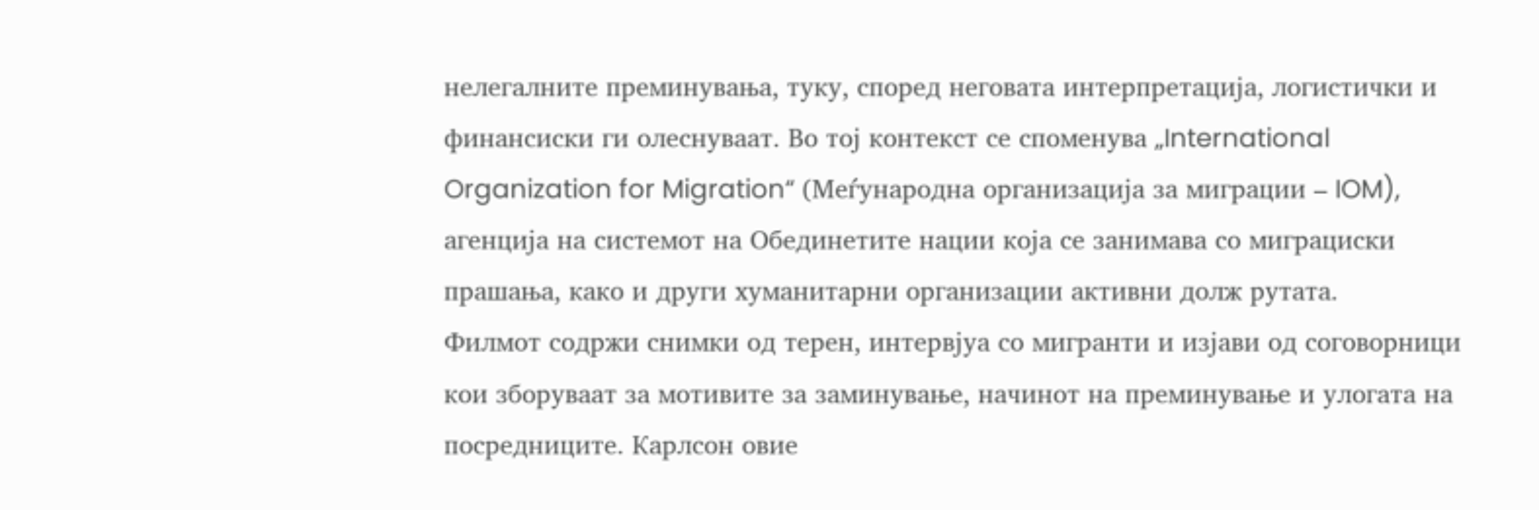нелегалните преминувања, туку, според неговата интерпретација, логистички и финансиски ги олеснуваат. Во тој контекст се споменува „International Organization for Migration“ (Меѓународна организација за миграции – IOM), агенција на системот на Обединетите нации која се занимава со миграциски прашања, како и други хуманитарни организации активни долж рутата.
Филмот содржи снимки од терен, интервјуа со мигранти и изјави од соговорници кои зборуваат за мотивите за заминување, начинот на преминување и улогата на посредниците. Карлсон овие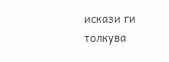искази ги толкува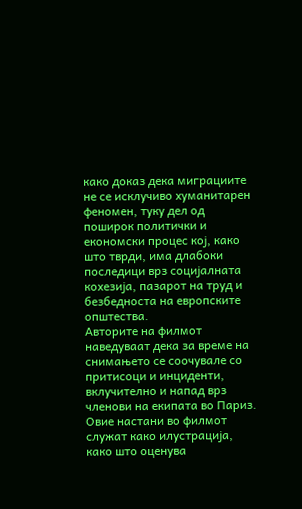како доказ дека миграциите не се исклучиво хуманитарен феномен, туку дел од поширок политички и економски процес кој, како што тврди, има длабоки последици врз социјалната кохезија, пазарот на труд и безбедноста на европските општества.
Авторите на филмот наведуваат дека за време на снимањето се соочувале со притисоци и инциденти, вклучително и напад врз членови на екипата во Париз. Овие настани во филмот служат како илустрација, како што оценува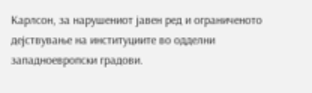Карлсон, за нарушениот јавен ред и ограниченото дејствување на институциите во одделни западноевропски градови.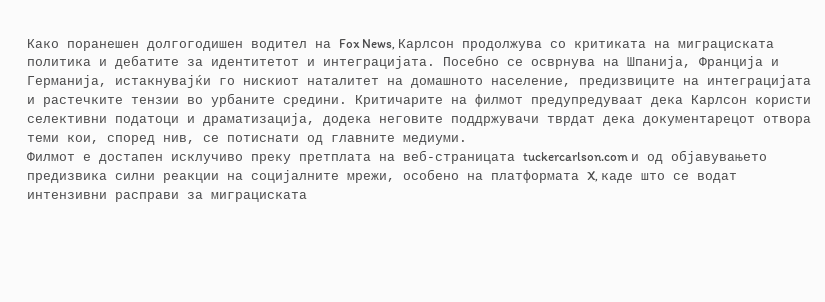Како поранешен долгогодишен водител на Fox News, Карлсон продолжува со критиката на миграциската политика и дебатите за идентитетот и интеграцијата. Посебно се осврнува на Шпанија, Франција и Германија, истакнувајќи го нискиот наталитет на домашното население, предизвиците на интеграцијата и растечките тензии во урбаните средини. Критичарите на филмот предупредуваат дека Карлсон користи селективни податоци и драматизација, додека неговите поддржувачи тврдат дека документарецот отвора теми кои, според нив, се потиснати од главните медиуми.
Филмот е достапен исклучиво преку претплата на веб-страницата tuckercarlson.com и од објавувањето предизвика силни реакции на социјалните мрежи, особено на платформата X, каде што се водат интензивни расправи за миграциската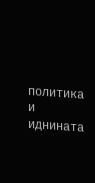политика и иднината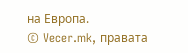на Европа.
© Vecer.mk, правата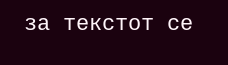за текстот се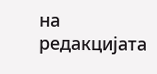на редакцијата